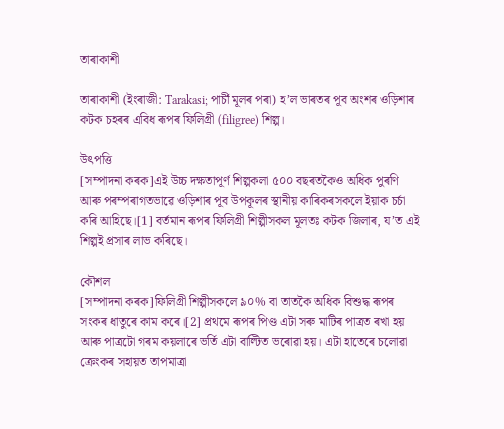তাৰাকাশী

তাৰাকাশী (ইংৰাজী: Tarakasi; পাৰ্চী মূলৰ পৰা) হ’ল ভাৰতৰ পূব অংশৰ ওড়িশাৰ কটক চহৰৰ এবিধ ৰূপৰ ফিলিগ্ৰী (filigree) শিল্প।

উৎপত্তি
[সম্পাদনা কৰক]এই উচ্চ দক্ষতাপূৰ্ণ শিল্পকলা ৫০০ বছৰতকৈও অধিক পুৰণি আৰু পৰম্পৰাগতভাৱে ওড়িশাৰ পূব উপকূলৰ স্থানীয় কাৰিকৰসকলে ইয়াক চৰ্চা কৰি আহিছে।[1] বৰ্তমান ৰূপৰ ফিলিগ্ৰী শিল্পীসকল মূলতঃ কটক জিলাৰ, য’ত এই শিল্পই প্ৰসাৰ লাভ কৰিছে।

কৌশল
[সম্পাদনা কৰক]ফিলিগ্ৰী শিল্পীসকলে ৯০% বা তাতকৈ অধিক বিশুদ্ধ ৰূপৰ সংকৰ ধাতুৰে কাম কৰে।[2] প্ৰথমে ৰূপৰ পিণ্ড এটা সৰু মাটিৰ পাত্ৰত ৰখা হয় আৰু পাত্ৰটো গৰম কয়লাৰে ভৰ্তি এটা বাল্টিত ভৰোৱা হয়। এটা হাতেৰে চলোৱা ক্ৰেংকৰ সহায়ত তাপমাত্ৰা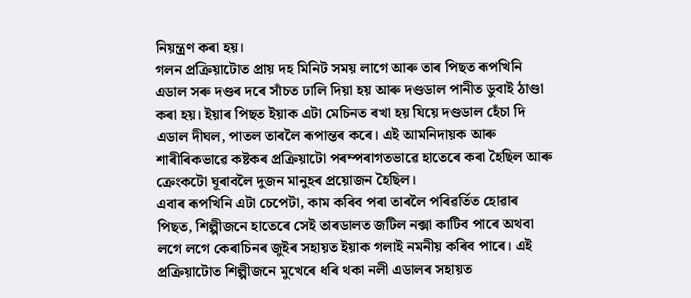নিয়ন্ত্ৰণ কৰা হয়।
গলন প্ৰক্ৰিয়াটোত প্ৰায় দহ মিনিট সময় লাগে আৰু তাৰ পিছত ৰূপখিনি এডাল সৰু দণ্ডৰ দৰে সাঁচত ঢালি দিয়া হয় আৰু দণ্ডডাল পানীত ডুবাই ঠাণ্ডা কৰা হয়। ইয়াৰ পিছত ইয়াক এটা মেচিনত ৰখা হয় যিয়ে দণ্ডডাল হেঁচা দি এডাল দীঘল, পাতল তাৰলৈ ৰূপান্তৰ কৰে। এই আমনিদায়ক আৰু শাৰীৰিকভাৱে কষ্টকৰ প্ৰক্ৰিয়াটো পৰম্পৰাগতভাৱে হাতেৰে কৰা হৈছিল আৰু ক্ৰেংকটো ঘূৰাবলৈ দুজন মানুহৰ প্ৰয়োজন হৈছিল।
এবাৰ ৰূপখিনি এটা চেপেটা, কাম কৰিব পৰা তাৰলৈ পৰিৱৰ্তিত হোৱাৰ পিছত, শিল্পীজনে হাতেৰে সেই তাৰডালত জটিল নক্সা কাটিব পাৰে অথবা লগে লগে কেৰাচিনৰ জুইৰ সহায়ত ইয়াক গলাই নমনীয় কৰিব পাৰে। এই প্ৰক্ৰিয়াটোত শিল্পীজনে মুখেৰে ধৰি থকা নলী এডালৰ সহায়ত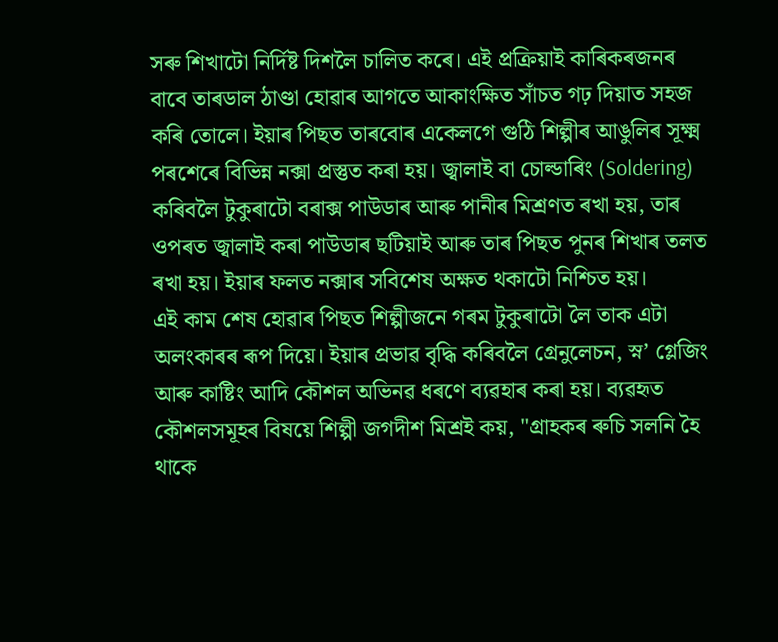সৰু শিখাটো নিৰ্দিষ্ট দিশলৈ চালিত কৰে। এই প্ৰক্ৰিয়াই কাৰিকৰজনৰ বাবে তাৰডাল ঠাণ্ডা হোৱাৰ আগতে আকাংক্ষিত সাঁচত গঢ় দিয়াত সহজ কৰি তোলে। ইয়াৰ পিছত তাৰবোৰ একেলগে গুঠি শিল্পীৰ আঙুলিৰ সূক্ষ্ম পৰশেৰে বিভিন্ন নক্সা প্ৰস্তুত কৰা হয়। জ্বালাই বা চোল্ডাৰিং (Soldering) কৰিবলৈ টুকুৰাটো বৰাক্স পাউডাৰ আৰু পানীৰ মিশ্ৰণত ৰখা হয়, তাৰ ওপৰত জ্বালাই কৰা পাউডাৰ ছটিয়াই আৰু তাৰ পিছত পুনৰ শিখাৰ তলত ৰখা হয়। ইয়াৰ ফলত নক্সাৰ সবিশেষ অক্ষত থকাটো নিশ্চিত হয়।
এই কাম শেষ হোৱাৰ পিছত শিল্পীজনে গৰম টুকুৰাটো লৈ তাক এটা অলংকাৰৰ ৰূপ দিয়ে। ইয়াৰ প্ৰভাৱ বৃদ্ধি কৰিবলৈ গ্ৰেনুলেচন, স্ন’ গ্লেজিং আৰু কাষ্টিং আদি কৌশল অভিনৱ ধৰণে ব্যৱহাৰ কৰা হয়। ব্যৱহৃত কৌশলসমূহৰ বিষয়ে শিল্পী জগদীশ মিশ্ৰই কয়, "গ্ৰাহকৰ ৰুচি সলনি হৈ থাকে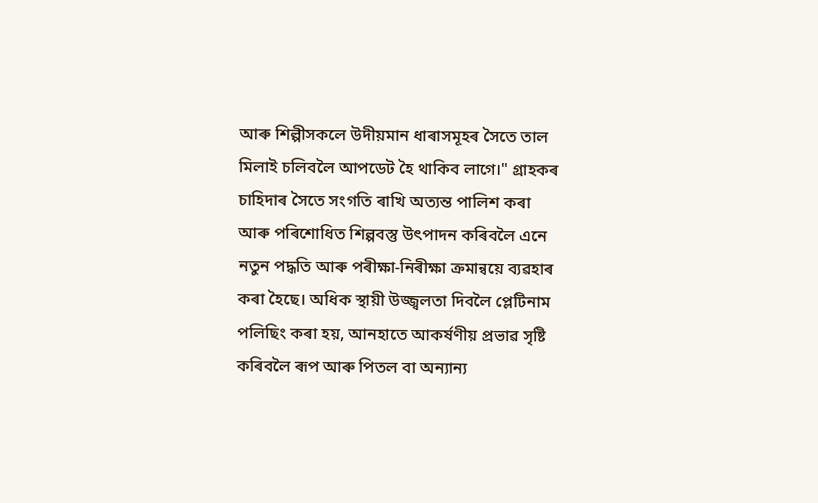আৰু শিল্পীসকলে উদীয়মান ধাৰাসমূহৰ সৈতে তাল মিলাই চলিবলৈ আপডেট হৈ থাকিব লাগে।" গ্ৰাহকৰ চাহিদাৰ সৈতে সংগতি ৰাখি অত্যন্ত পালিশ কৰা আৰু পৰিশোধিত শিল্পবস্তু উৎপাদন কৰিবলৈ এনে নতুন পদ্ধতি আৰু পৰীক্ষা-নিৰীক্ষা ক্ৰমান্বয়ে ব্যৱহাৰ কৰা হৈছে। অধিক স্থায়ী উজ্জ্বলতা দিবলৈ প্লেটিনাম পলিছিং কৰা হয়, আনহাতে আকৰ্ষণীয় প্ৰভাৱ সৃষ্টি কৰিবলৈ ৰূপ আৰু পিতল বা অন্যান্য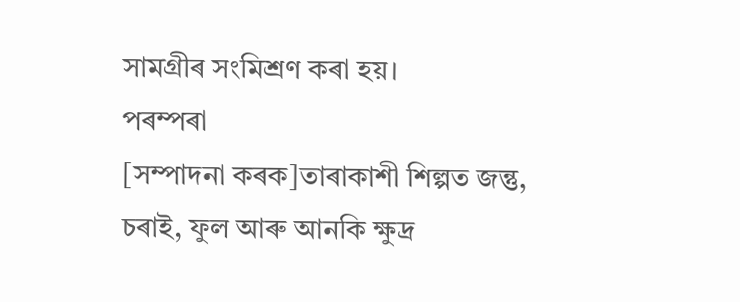সামগ্ৰীৰ সংমিশ্ৰণ কৰা হয়।
পৰম্পৰা
[সম্পাদনা কৰক]তাৰাকাশী শিল্পত জন্তু, চৰাই, ফুল আৰু আনকি ক্ষুদ্ৰ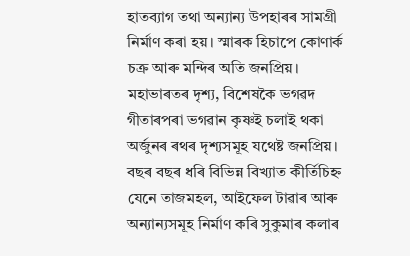হাতব্যাগ তথা অন্যান্য উপহাৰৰ সামগ্ৰী নিৰ্মাণ কৰা হয়। স্মাৰক হিচাপে কোণাৰ্ক চক্ৰ আৰু মন্দিৰ অতি জনপ্ৰিয়। মহাভাৰতৰ দৃশ্য, বিশেষকৈ ভগৱদ গীতাৰপৰা ভগৱান কৃষ্ণই চলাই থকা অৰ্জুনৰ ৰথৰ দৃশ্যসমূহ যথেষ্ট জনপ্ৰিয়। বছৰ বছৰ ধৰি বিভিন্ন বিখ্যাত কীৰ্তিচিহ্ন যেনে তাজমহল, আইফেল টাৱাৰ আৰু অন্যান্যসমূহ নিৰ্মাণ কৰি সুকুমাৰ কলাৰ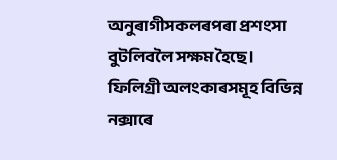অনুৰাগীসকলৰপৰা প্ৰশংসা বুটলিবলৈ সক্ষম হৈছে।
ফিলিগ্ৰী অলংকাৰসমূহ বিভিন্ন নক্সাৰে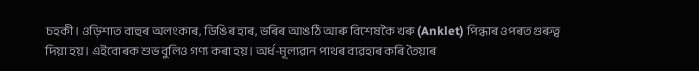চহকী। ওড়িশাত বাহুৰ অলংকাৰ, ডিঙিৰ হাৰ, ভৰিৰ আঙঠি আৰু বিশেষকৈ খৰু (Anklet) পিন্ধাৰ ওপৰত গুৰুত্ব দিয়া হয়। এইবোৰক শুভ বুলিও গণ্য কৰা হয়। অৰ্ধ-মূল্যৱান পাথৰ ব্যৱহাৰ কৰি তৈয়াৰ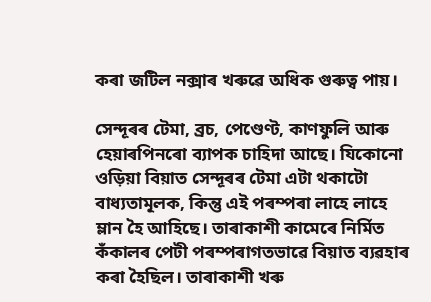কৰা জটিল নক্সাৰ খৰুৱে অধিক গুৰুত্ব পায়।

সেন্দূৰৰ টেমা, ব্ৰচ, পেণ্ডেণ্ট, কাণফুলি আৰু হেয়াৰপিনৰো ব্যাপক চাহিদা আছে। যিকোনো ওড়িয়া বিয়াত সেন্দূৰৰ টেমা এটা থকাটো বাধ্যতামূলক, কিন্তু এই পৰম্পৰা লাহে লাহে ম্লান হৈ আহিছে। তাৰাকাশী কামেৰে নিৰ্মিত কঁকালৰ পেটী পৰম্পৰাগতভাৱে বিয়াত ব্যৱহাৰ কৰা হৈছিল। তাৰাকাশী খৰু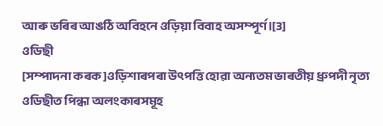আৰু ভৰিৰ আঙঠি অবিহনে ওড়িয়া বিবাহ অসম্পূৰ্ণ।[3]
ওডিছী
[সম্পাদনা কৰক]ওড়িশাৰপৰা উৎপত্তি হোৱা অন্যতম ভাৰতীয় ধ্ৰুপদী নৃত্য ওডিছীত পিন্ধা অলংকাৰসমূহ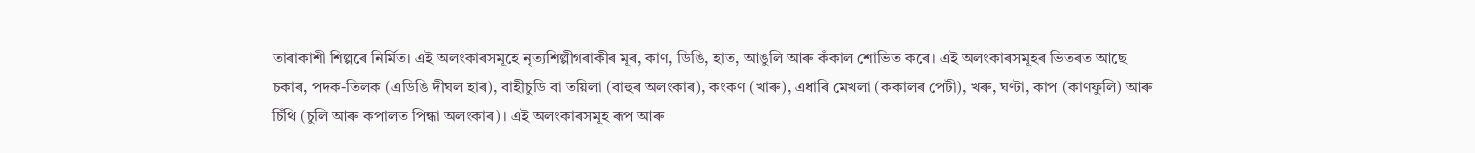তাৰাকাশী শিল্পৰে নিৰ্মিত। এই অলংকাৰসমূহে নৃত্যশিল্পীগৰাকীৰ মূৰ, কাণ, ডিঙি, হাত, আঙুলি আৰু কঁকাল শোভিত কৰে। এই অলংকাৰসমূহৰ ভিতৰত আছে চকাৰ, পদক-তিলক (এডিঙি দীঘল হাৰ), বাহীচুডি বা তয়িলা (বাহুৰ অলংকাৰ), কংকণ (খাৰু), এধাৰি মেখলা (ককালৰ পেটী), খৰু, ঘণ্টা, কাপ (কাণফুলি) আৰু চিঁথি (চুলি আৰু কপালত পিন্ধা অলংকাৰ)। এই অলংকাৰসমূহ ৰূপ আৰু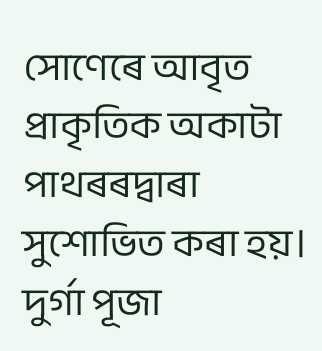সোণেৰে আবৃত প্ৰাকৃতিক অকাটা পাথৰৰদ্বাৰা সুশোভিত কৰা হয়।
দুৰ্গা পূজা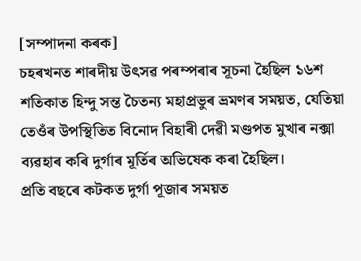[সম্পাদনা কৰক]
চহৰখনত শাৰদীয় উৎসৱ পৰম্পৰাৰ সূচনা হৈছিল ১৬শ শতিকাত হিন্দু সন্ত চৈতন্য মহাপ্ৰভুৰ ভ্ৰমণৰ সময়ত, যেতিয়া তেওঁৰ উপস্থিতিত বিনোদ বিহাৰী দেৱী মণ্ডপত মুখাৰ নক্সা ব্যৱহাৰ কৰি দুৰ্গাৰ মূৰ্তিৰ অভিষেক কৰা হৈছিল।
প্ৰতি বছৰে কটকত দুৰ্গা পূজাৰ সময়ত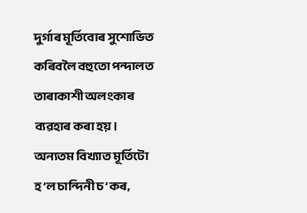দুৰ্গাৰ মূৰ্তিবোৰ সুশোভিত কৰিবলৈ বহুতো পন্দালত তাৰাকাশী অলংকাৰ ব্যৱহাৰ কৰা হয়। অন্যতম বিখ্যাত মূৰ্তিটো হ’ল চান্দিনী চ’কৰ,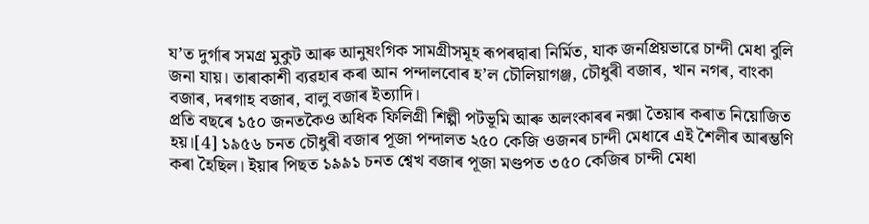য’ত দুৰ্গাৰ সমগ্ৰ মুকুট আৰু আনুষংগিক সামগ্ৰীসমূহ ৰূপৰদ্বাৰা নিৰ্মিত, যাক জনপ্ৰিয়ভাৱে চান্দী মেধা বুলি জনা যায়। তাৰাকাশী ব্যৱহাৰ কৰা আন পন্দালবোৰ হ’ল চৌলিয়াগঞ্জ, চৌধুৰী বজাৰ, খান নগৰ, বাংকা বজাৰ, দৰগাহ বজাৰ, বালু বজাৰ ইত্যাদি।
প্ৰতি বছৰে ১৫০ জনতকৈও অধিক ফিলিগ্ৰী শিল্পী পটভূমি আৰু অলংকাৰৰ নক্সা তৈয়াৰ কৰাত নিয়োজিত হয়।[4] ১৯৫৬ চনত চৌধুৰী বজাৰ পূজা পন্দালত ২৫০ কেজি ওজনৰ চান্দী মেধাৰে এই শৈলীৰ আৰম্ভণি কৰা হৈছিল। ইয়াৰ পিছত ১৯৯১ চনত শ্বেখ বজাৰ পূজা মণ্ডপত ৩৫০ কেজিৰ চান্দী মেধা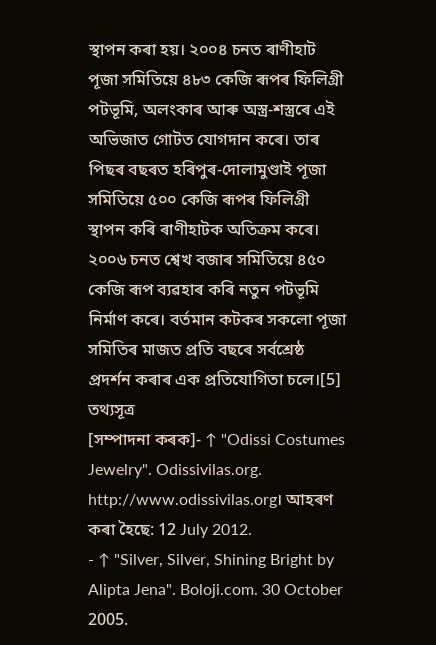স্থাপন কৰা হয়। ২০০৪ চনত ৰাণীহাট পূজা সমিতিয়ে ৪৮৩ কেজি ৰূপৰ ফিলিগ্ৰী পটভূমি, অলংকাৰ আৰু অস্ত্ৰ-শস্ত্ৰৰে এই অভিজাত গোটত যোগদান কৰে। তাৰ পিছৰ বছৰত হৰিপুৰ-দোলামুণ্ডাই পূজা সমিতিয়ে ৫০০ কেজি ৰূপৰ ফিলিগ্ৰী স্থাপন কৰি ৰাণীহাটক অতিক্ৰম কৰে। ২০০৬ চনত শ্বেখ বজাৰ সমিতিয়ে ৪৫০ কেজি ৰূপ ব্যৱহাৰ কৰি নতুন পটভূমি নিৰ্মাণ কৰে। বৰ্তমান কটকৰ সকলো পূজা সমিতিৰ মাজত প্ৰতি বছৰে সৰ্বশ্ৰেষ্ঠ প্ৰদৰ্শন কৰাৰ এক প্ৰতিযোগিতা চলে।[5]
তথ্যসূত্ৰ
[সম্পাদনা কৰক]- ↑ "Odissi Costumes Jewelry". Odissivilas.org. http://www.odissivilas.org। আহৰণ কৰা হৈছে: 12 July 2012.
- ↑ "Silver, Silver, Shining Bright by Alipta Jena". Boloji.com. 30 October 2005.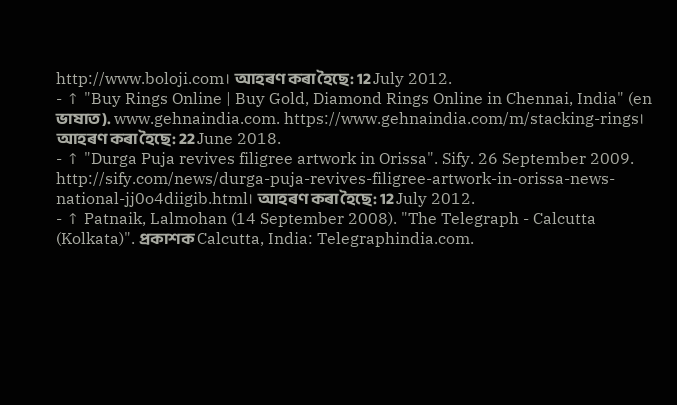http://www.boloji.com। আহৰণ কৰা হৈছে: 12 July 2012.
- ↑ "Buy Rings Online | Buy Gold, Diamond Rings Online in Chennai, India" (en ভাষাত). www.gehnaindia.com. https://www.gehnaindia.com/m/stacking-rings। আহৰণ কৰা হৈছে: 22 June 2018.
- ↑ "Durga Puja revives filigree artwork in Orissa". Sify. 26 September 2009. http://sify.com/news/durga-puja-revives-filigree-artwork-in-orissa-news-national-jj0o4diigib.html। আহৰণ কৰা হৈছে: 12 July 2012.
- ↑ Patnaik, Lalmohan (14 September 2008). "The Telegraph - Calcutta (Kolkata)". প্ৰকাশক Calcutta, India: Telegraphindia.com.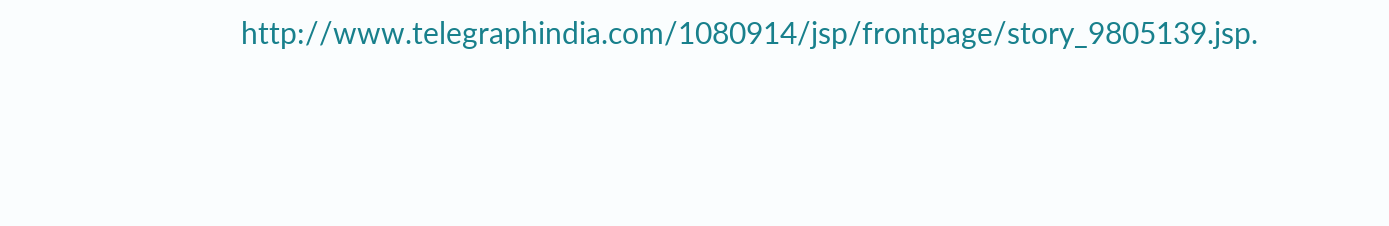http://www.telegraphindia.com/1080914/jsp/frontpage/story_9805139.jsp.